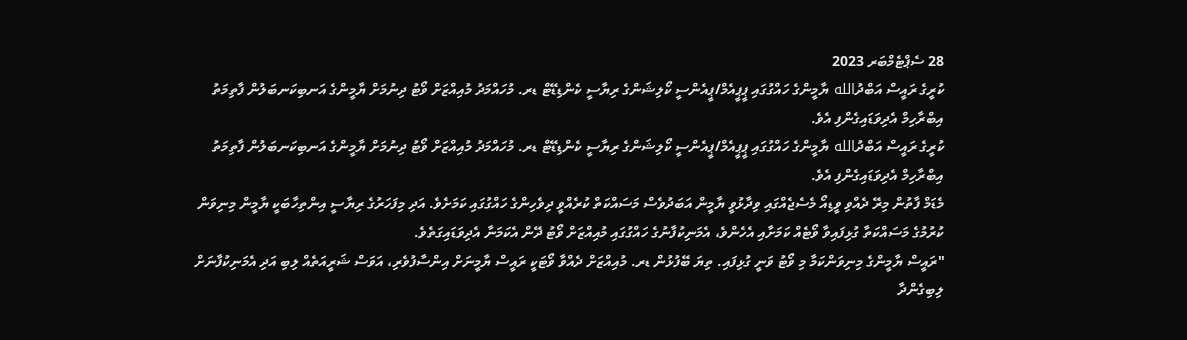28 ސެޕްޓެމްބަރ 2023
ކުރީގެ ރައީސް އަބްދުالله ޔާމީންގެ ހައްގުގައި ޕީޕީއެމް/ޕީއެންސީ ކޯލިޝަންގެ ރިޔާސީ ކެންޑިޑޭޓް ޑރ. މުހައްމަދު މުއިއްޒަށް ވޯޓު ދިނުމަށް ޔާމީންގެ އަނބިކަނބަލުން ފާތިމަތު އިބްރާހިމް އެދިވަޑައިގެންފި އެވެ.
ކުރީގެ ރައީސް އަބްދުالله ޔާމީންގެ ހައްގުގައި ޕީޕީއެމް/ޕީއެންސީ ކޯލިޝަންގެ ރިޔާސީ ކެންޑިޑޭޓް ޑރ. މުހައްމަދު މުއިއްޒަށް ވޯޓު ދިނުމަށް ޔާމީންގެ އަނބިކަނބަލުން ފާތިމަތު އިބްރާހިމް އެދިވަޑައިގެންފި އެވެ.
މެޑަމް ފާތުން މިރޭ ދެއްވި ވީޑިއޯ މެސެޖެއްގައި ވިދާޅުވީ ޔާމީން އަބަދުވެސް މަސައްކަތް ކުރެއްވީ ދިވެހިންގެ ހައްގުގައި ކަމަށެވެ. އަދި މިފަހަރުގެ ރިޔާސީ އިންތިހާބަކީ ޔާމީން މިނިވަން ކުރުމުގެ މަސައްކަތާ ގުޅިފައިވާ ވޯޓެއް ކަމަށާއި އެހެންވެ، އެމަނިކުފާނުގެ ހައްގުގައި މުއިއްޒަށް ވޯޓު ދޭން އެކަމަނާ އެދިވަޑައިގަތެވެ.
"ރައީސް ޔާމީންގެ މިނިވަންކަމާ މި ވޯޓު ވަނީ ގުޅިފައި. ތިޔަ ބޭފުޅުން ޑރ. މުއިއްޒަށް ދެއްވާ ވޯޓަކީ ރައީސް ޔާމީނަށް އިންސާފުވެރި، އަވަސް ޝަރީއަތެއް ލިބި އަދި އެމަނިކުފާނަށް ލިބިގެންދާ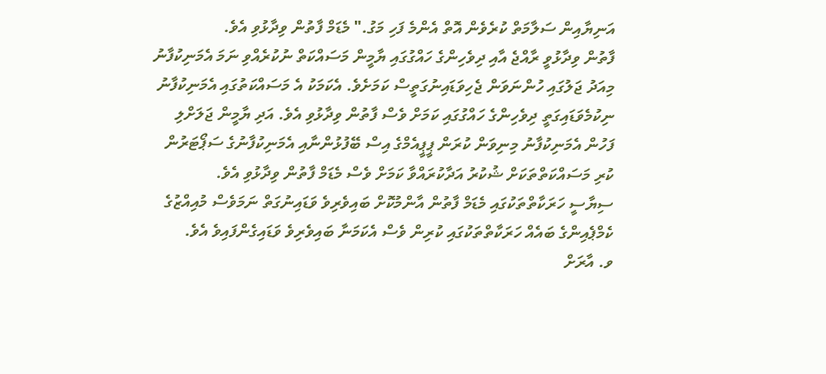އަނިޔާއިން ސަލާމަތް ކުރެވެން އޮތް އެންމެ ފަހި މަގު." މެޑަމް ފާތުން ވިދާޅުވި އެވެ.
ފާތުން ވިދާޅުވީ ރާއްޖެ އާއި ދިވެހިންގެ ހައްގުގައި ޔާމީން މަސައްކަތް ނުކުރެއްވި ނަމަ އެމަނިކުފާނު މިއަދު ޖަލުގައި ހުންނަވަން ޖެހިވަޑައިނުގަތީސް ކަމަށެވެ. އެކަމަކު އެ މަސައްކަތުގައި އެމަނިކުފާނު ނިކުމެވަޑައިގަތީ ދިވެހިންގެ ހައްގުގައި ކަމަށް ވެސް ފާތުން ވިދާޅުވި އެވެ. އަދި ޔާމީން ޖަލަށްލި ފަހުން އެމަނިކުފާނު މިނިވަން ކުރަން ޕީޕީއެމްގެ އިސް ބޭފުޅުންނާއި އެމަނިކުފާނުގެ ސަޕޯޓަރުން ކުރި މަސައްކަތްތަކަށް ޝުކުރު އަދާކުރައްވާ ކަމަށް ވެސް މެޑަމް ފާތުން ވިދާޅުވި އެވެ.
ސިޔާސީ ހަރަކާތްތަކުގައި މެޑަމް ފާތުން އާންމުކޮށް ބައިވެރިވެ ވަޑައިނުގަތް ނަމަވެސް މުއިއްޒުގެ ކެމްޕެއިންގެ ބައެއް ހަރަކާތްތަކުގައި ކުރިން ވެސް އެކަމަނާ ބައިވެރިވެ ވަޑައިގެންފައިވެ އެވެ.
ވ. އާރަށް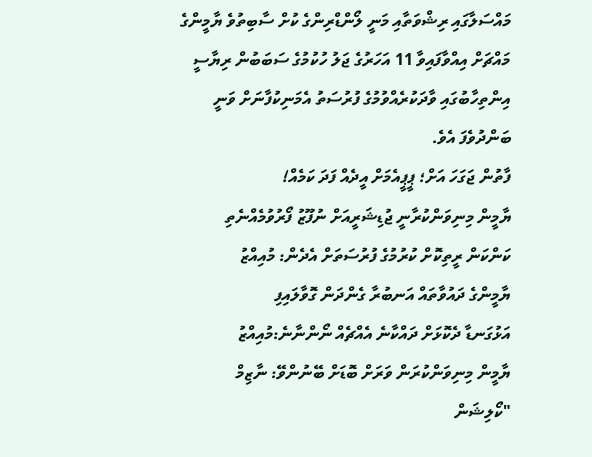މައްސަލާގައި ރިޝްވަތާއި މަނީ ލޯންޑްރިންގެ ކުށް ސާބިތުވެ ޔާމީންގެ މައްޗަށް އިއްވާފައިވާ 11 އަހަރުގެ ޖަލު ހުކުމުގެ ސަބަބުން ރިޔާސީ އިންތިހާބުގައި ވާދަކުރެއްވުމުގެ ފުރުސަތު އެމަނިކުފާނަށް ވަނީ ބަންދުވެފަ އެވެ.
ފާތުން ޖަގަހަ އަށް؛ ޕީޕީއެމަށް އީދެއް ފަދަ ކަމެއް!
ޔާމީން މިނިވަންކުރާނީ ޖުޑިޝަރީއަށް ނުފޫޒު ފޯރުވުމެއްނެތި
ކަންކަން ރީތިކޮށް ކުރުމުގެ ފުރުސަތަށް އެދެން: މުއިއްޒު
ޔާމީންގެ ދައުވާތައް އަނބުރާ ގެންދަން ގޮވާލައިފި
އަޅުގަނޑާ ދެކޮޅަށް ދައްކާނެ އެއްޗެއް ނޯންނާނެ:މުއިއްޒު
ޔާމީން މިނިވަންކުރަން ވަރަށް ބޮޑަށް ބޭނުންވޭ: ނާޒިމް
"ކޯލިޝަން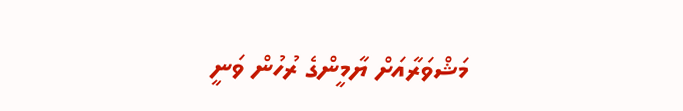މަޝްވަރާއަށް ޔާމީންގެ ރުހުން ވަނީ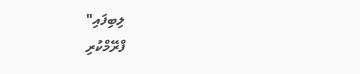ލިބިފައި"
ފްރޭމްކުރި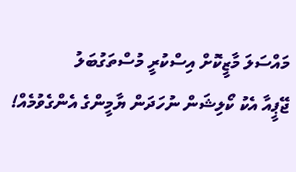މައްސަލަ މާޒީކޮށް އިސްކުރީ މުސްތަގުބަލު
ޖޭޕީއާ އެކު ކޯލިޝަން ނުހަދަން ޔާމީންގެ އެންގެވުމެއް!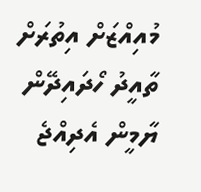މުއިއްޒަށް އިތުރަށް ތާއީދު ހޯދައިދޭން ޔާމީން އެދިއްޖެ